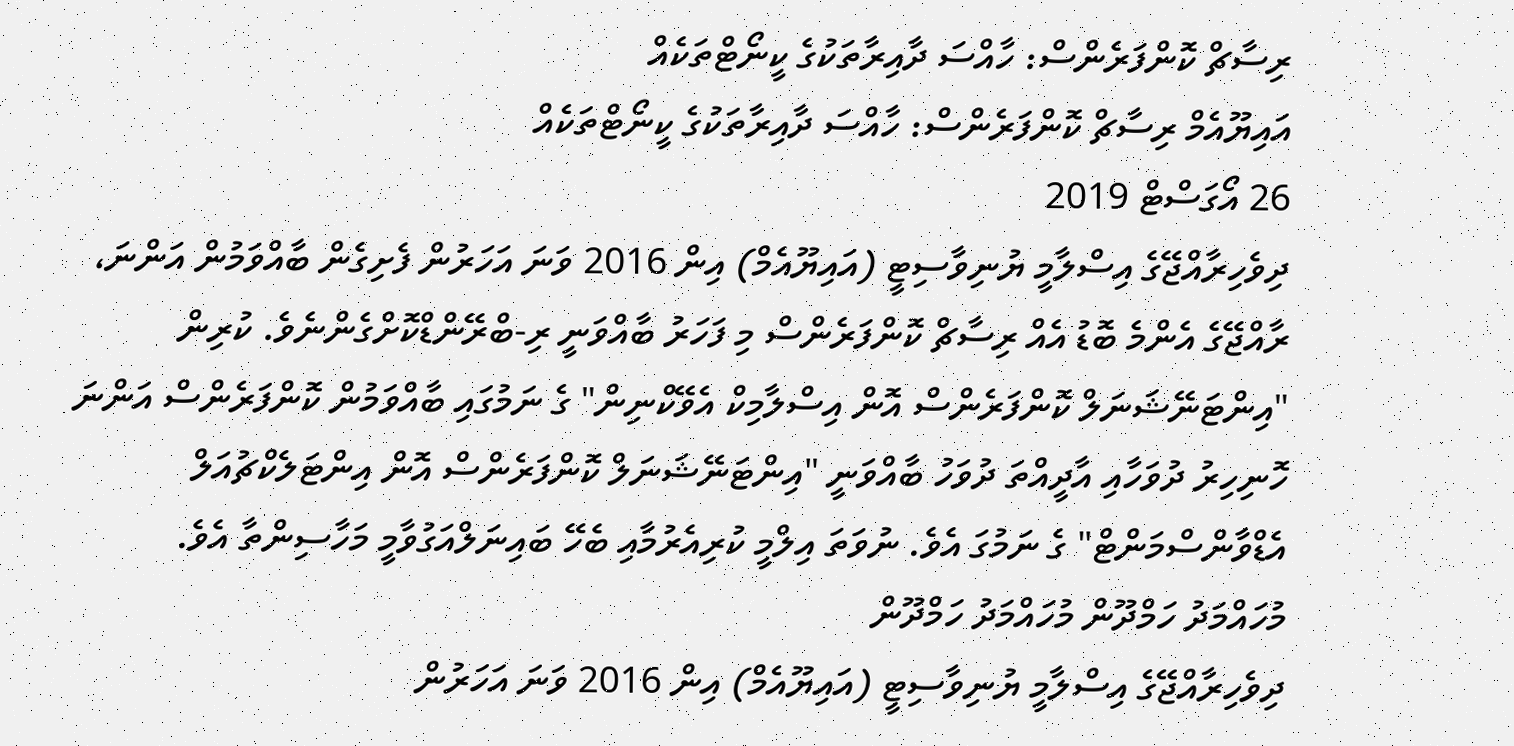ރިސާޗް ކޮންފަރެންސް: ހާއްސަ ދާއިރާތަކުގެ ކީނޯޓްތަކެއް
އައިޔޫއެމް ރިސާޗް ކޮންފަރެންސް: ހާއްސަ ދާއިރާތަކުގެ ކީނޯޓްތަކެއް
26 އޯގަސްޓް 2019
ދިވެހިރާއްޖޭގެ އިސްލާމީ ޔުނިވާސިޓީ (އައިޔޫއެމް) އިން 2016 ވަނަ އަހަރުން ފެށިގެން ބާއްވަމުން އަންނަ، ރާއްޖޭގެ އެންމެ ބޮޑު އެއް ރިސާޗް ކޮންފަރެންސް މި ފަހަރު ބާއްވަނީ ރި-ބްރޭންޑްކޮށްގެންނެވެ. ކުރިން "އިންޓަނޭޝަނަލް ކޮންފަރެންސް އޮން އިސްލާމިކް އެވޭކްނިން" ގެ ނަމުގައި ބާއްވަމުން ކޮންފަރެންސް އަންނަ ހޮނިހިރު ދުވަހާއި އާދީއްތަ ދުވަހު ބާއްވަނީ "އިންޓަނޭޝަނަލް ކޮންފަރެންސް އޮން އިންޓަލެކްޗުއަލް އެޑްވާންސްމަންޓް" ގެ ނަމުގަ އެވެ. ނުވަތަ އިލްމީ ކުރިއެރުމާއި ބެހޭ ބައިނަލްއަގުވާމީ މަހާސިންތާ އެވެ.
މުހައްމަދު ހަމްދޫން މުހައްމަދު ހަމްދޫން
ދިވެހިރާއްޖޭގެ އިސްލާމީ ޔުނިވާސިޓީ (އައިޔޫއެމް) އިން 2016 ވަނަ އަހަރުން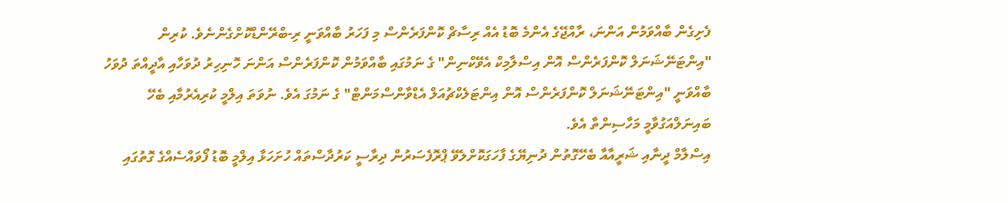ފެށިގެން ބާއްވަމުން އަންނަ، ރާއްޖޭގެ އެންމެ ބޮޑު އެއް ރިސާޗް ކޮންފަރެންސް މި ފަހަރު ބާއްވަނީ ރި-ބްރޭންޑްކޮށްގެންނެވެ. ކުރިން "އިންޓަނޭޝަނަލް ކޮންފަރެންސް އޮން އިސްލާމިކް އެވޭކްނިން" ގެ ނަމުގައި ބާއްވަމުން ކޮންފަރެންސް އަންނަ ހޮނިހިރު ދުވަހާއި އާދީއްތަ ދުވަހު ބާއްވަނީ "އިންޓަނޭޝަނަލް ކޮންފަރެންސް އޮން އިންޓަލެކްޗުއަލް އެޑްވާންސްމަންޓް" ގެ ނަމުގަ އެވެ. ނުވަތަ އިލްމީ ކުރިއެރުމާއި ބެހޭ ބައިނަލްއަގުވާމީ މަހާސިންތާ އެވެ.
އިސްލާމް ދީނާއި ޝަރީއާއާ ބެހޭގޮތުން ދުނިޔޭގެ ފާހަގަކޮށްލެވޭ ޕްރޮފެސަރުން ދިރާސީ ކަރުދާސްތައް ހުށަހަޅާ އިލްމީ ބޮޑު ފޯވައްސެއްގެ ގޮތުގައި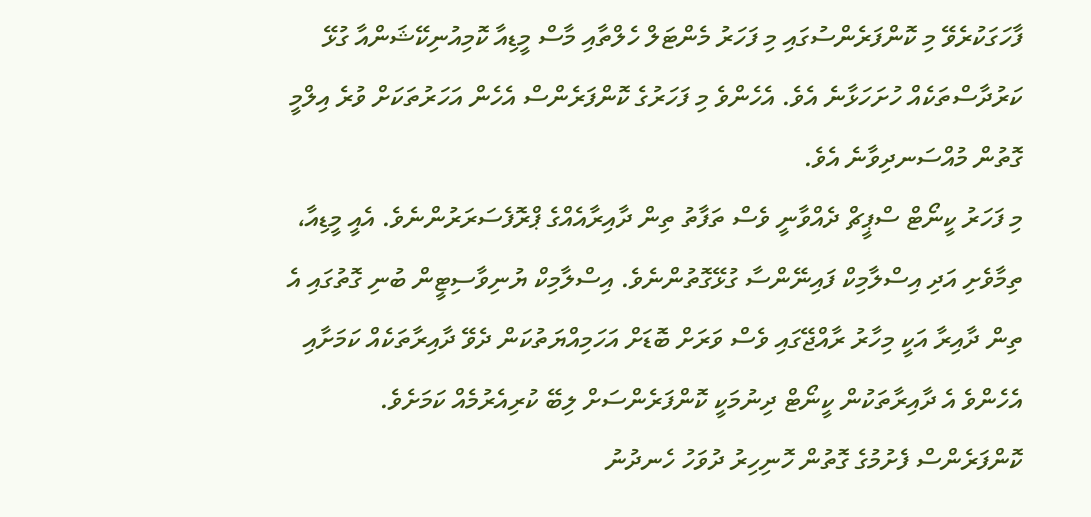ފާހަގަކުރެވޭ މި ކޮންފަރެންސުގައި މި ފަހަރު މެންޓަލް ހެލްތާއި މާސް މީޑިއާ ކޮމިއުނިކޭޝަންއާ ގުޅޭ ކަރުދާސްތަކެއް ހުށަހަޅާނެ އެވެ. އެހެންވެ މި ފަހަރުގެ ކޮންފަރެންސް އެހެން އަހަރުތަކަށް ވުރެ އިލްމީ ގޮތުން މުއްސަނދިވާނެ އެވެ.
މި ފަހަރު ކީނޯޓް ސްޕީޗް ދެއްވާނީ ވެސް ތަފާތު ތިން ދާއިރާއެއްގެ ޕްރޮފެސަރަރުންނެވެ. އެއީ މީޑިއާ، ތިމާވެށި އަދި އިސްލާމިކް ފައިނޭންސާ ގުޅޭގޮތުންނެވެ. އިސްލާމިކް ޔުނިވާސިޓީން ބުނި ގޮތުގައި އެ ތިން ދާއިރާ އަކީ މިހާރު ރާއްޖޭގައި ވެސް ވަރަށް ބޮޑަށް އަހަމިއްޔަތުކަން ދެވޭ ދާއިރާތަކެއް ކަމަށާއި އެހެންވެ އެ ދާއިރާތަކުން ކީނޯޓް ދިނުމަކީ ކޮންފަރެންސަށް ލިބޭ ކުރިއެރުމެއް ކަމަށެވެ.
ކޮންފަރެންސް ފެށުމުގެ ގޮތުން ހޮނިހިރު ދުވަހު ހެނދުނު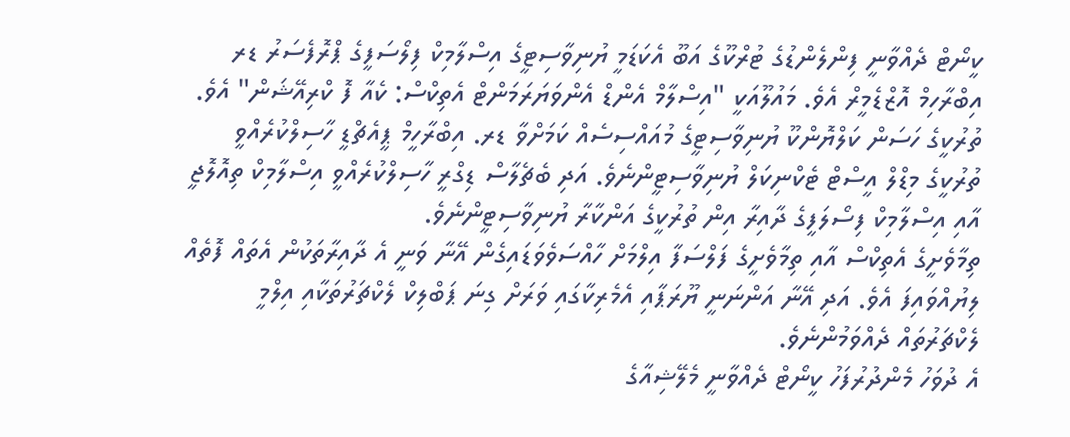ކީނޯޓް ދެއްވާނީ ފިންލެންޑުގެ ޓުރްކޫގެ އަބޫ އެކަޑަމީ ޔުނިވާސިޓީގެ އިސްލާމިކް ފިލޯސަފީގެ ޕްރޮފެސަރު ޑރ އިބްރާހިމް އޮޒްޑެމީރް އެވެ. މައުލޫއަކީ "އިސްލާމް އެންޑް އެންވަޔަރަމަންޓް އެތިކްސް: ކެއާ ފޮ ކްރިއޭޝަން" އެވެ. ތުރުކީގެ ހަސަން ކަލްޔޮންކޫ ޔުނިވާސިޓީގެ މުއައްސިސެއް ކަމަށްވާ ޑރ. އިބްރާހީމް ޕީއެޗްޑީ ހާސިލްކުރެއްވީ ތުރުކީގެ މިޑްލް އީސްޓް ޓެކްނިކަލް ޔުނިވާސިޓީންނެވެ. އަދި ބެޗެލާސް ޑިގްރީ ހާސިލްކުރެއްވީ އިސްލާމިކް ތިއޮލޮޖީ އާއި އިސްލާމިކް ފިސޯލަފީގެ ދާއިރާ އިން ތުރުކީގެ އަންކާރާ ޔުނިވާސިޓީންނެވެ.
ތިމާވެށީގެ އެތިކްސް އާއި ތިމާވެށީގެ ފަލްސަފާ އިލްމަށް ހާއްސަވެވަޑައިގެން އޭނާ ވަނީ އެ ދާއިރާތަކުން އެތައް ފޮތެއް ލިޔުއްވައިފަ އެވެ. އަދި އޭނާ އަންނަނީ ޔޫރަޕާއި އެމެރިކާގައި ވަރަށް ގިނަ ޕަބްލިކް ލެކްޗަރުތަކާއި އިލްމީ ލެކްޗަރުތައް ދެއްވަމުންނެވެ.
އެ ދުވަހު މެންދުރުފަހު ކީނޯޓް ދެއްވާނީ މެލޭޝިއާގެ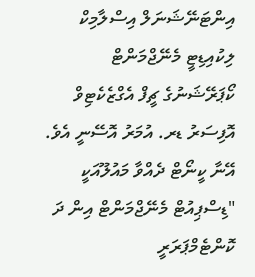އިންޓަނޭޝަނަލް އިސްލާމިކް ލިކުއިޑިޓީ މެނޭޖްމަންޓް ކޯޕަރޭޝަނުގެ ޗީފް އެގްޒެކެޓިވް އޮފިސަރު ޑރ. އުމަރު އޮސޭނީ އެވެ. އޭނާ ކީނޯޓް ދެއްވާ މައުލޫއަކީ "ޑިސްޕިއުޓް މެނޭޖްމަންޓް އިން ދަ ކޮންޓެމްޕަރަރީ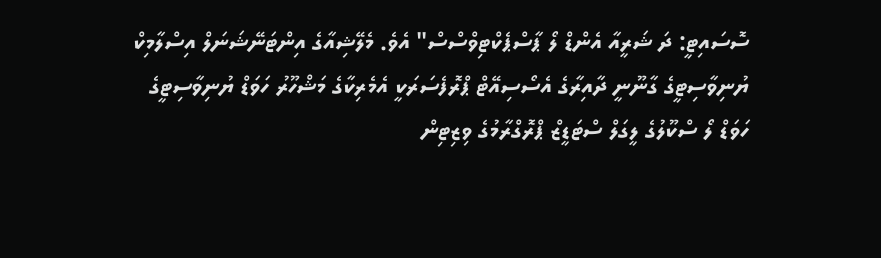ސޮސައިޓީ: ދަ ޝަރީއާ އެންޑް ލޯ ޕާސްޕެކްޓިވްސްސް" އެވެ. މެލޭޝިއާގެ އިންޓަނޭޝަނަލް އިސްލާމިކް ޔުނިވާސިޓީގެ ގާނޫނީ ދާއިރާގެ އެސޯސިއޭޓް ޕްރޮފެސަރަކީ އެމެރިކާގެ މަޝްހޫރު ހަވަޑް ޔުނިވާސިޓީގެ ހަވަޑް ލޯ ސްކޫލުގެ ލީގަލް ސްޓަޑީޒް ޕްރޮގްރާމުގެ ވިޒިޓިން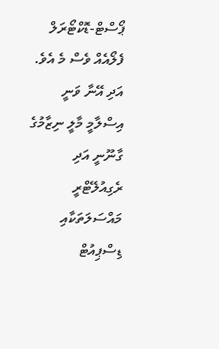ޕޯސްޓް-ޑޮކްޓޯރަލް ފެލޯއެއް ވެސް މެ އެވެ. އަދި އޭނާ ވަނީ އިސްލާމީ މާލީ ނިޒާމުގެ ގާނޫނީ އަދި ރެގިއުލޭޓްރީ މައްސަލަތަކާއި ޑިސްޕިއުޓް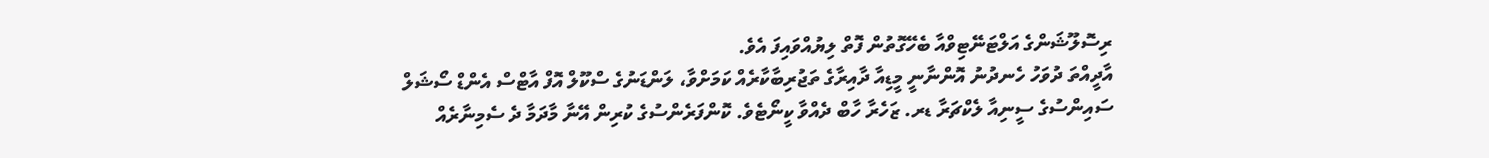ރިސޮލޫޝަންގެ އަލްޓަނޭޓިވްއާ ބެހޭގޮތުން ފޮތް ލިޔުއްވައިފަ އެވެ.
އާދީއްތަ ދުވަހު ހެނދުނު އޮންނާނީ މީޑިއާ ދާއިރާގެ ތަޖުރިބާކާރެއް ކަމަށްވާ، ލަންޑަނުގެ ސްކޫލް އޮފް އާޓްސް އެންޑް ސޯޝަލް ސައިންސުގެ ސީނިއާ ލެކްޗަރާ ޑރ. ޒަހެރާ ހާބް ދެއްވާ ކީނޯޓެވެ. ކޮންފަރެންސުގެ ކުރިން އޭނާ މާދަމާ ދެ ސެމިނާރެއް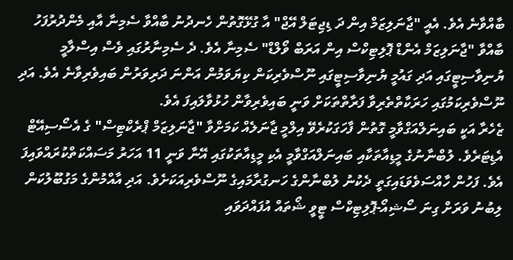ބާއްވާނެ އެވެ. އެއީ "ޖާނަލިޒަމް އިން ދަ ޑިޖިޓަލް އޭޖް" އާ ގުޅޭގޮތުން ހެނދުނު ބާއްވާ ސެމިނާ އާއި މެންދުރުފަހު ބާއްވާ "ޖާނަލިޒަމް އެންޑް ޕޮލިޓިކްސް އިން އަރަބް ވޯލްޑް" ސެމިނާ އެވެ. ދެ ސެމިނާރުގައި ވެސް އިސްލާމީ ޔުނިވާސިޓީގައި އަދި ގައުމީ ޔުނިވާސިޓީގައި ނޫސްވެރިކަން ކިޔަވަމުން އަންނަ ދަރިވަރުން ބައިވެރިވާނެ އެވެ. އަދި ނޫސްވެރިކަމުގައި ހަރަކާތްތެރިވާ ފަރާތްތަކަށް ވަނީ ބައިވެރިވާން ހުޅުވާލައިފަ އެވެ.
ޒެހެރާ އަކީ ބައިނަލްއަގްވާމީ ގޮތުން ފާހަގަކުރެވޭ އިލްމީ ޖާނަލެއް ކަމަށްވާ "ޖާނަލިޒަމް ޕްރެކްޓިސް" ގެ އެސޯސިއޭޓް އެޑިޓަރެވެ. ލުބްނާނުގެ މީޑިއާތަކާއި ބައިނަލްއަގްވާމީ އެކި މީޑިއާތަކުގައި އޭނާ ވަނީ 11 އަހަރު މަސައްކަތްކުރައްވައިފަ އެވެ. ފަހުން ހާއްސަވެވަޑައިގަތީ ދެކުނު ލުބްނާންގެ ހަނގުރާމައިގެ ނޫސްވެރިއަކަށެވެ. އަދި އާއްމުންގެ މަގުބޫލުކަން ލިބުނު ވަރަށް ގިނަ ސޯޝިއޯ-ޕޮލިޓިކްސް ޓީވީ ޝޯތައް އުފައްދަވައި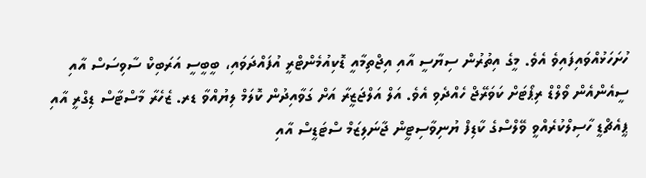ހުށަހަޅުއްވައިފައިވެ އެވެ. މީގެ އިތުރުން ސިޔާސީ އާއި އިޖްތިމާއީ ޑޮކިއުމެންޓްރީ އުފައްދަވައި، ބީބީސީ އަރަބިކް ސާވިސަސް އާއި ސީއެންއެން ވޯލްޑް ރިޕޯޓަށް ކަވަރޭޖް ހެއްދެވި އެވެ. އަލް އަލްޖަޒީރާ އަށް ގަވާއިދުން ކޮލަމް ލިޔުއްވާ ޑރ. ޒެހެރާ މާސްޓާސް ޑިގްރީ އާއި ޕީއެޗްޑީ ހާސިލްކުރެއްވީ ވޭލްސްގެ ކާޑިފް ޔުނިވާސިޓީން ޖާނަލިޒަމް ސްޓަޑީސް އާއި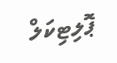ޕޮލިޓިކަލް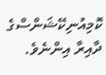ކޮމިއުނިކޭޝަންސްގެ ދާއިރާ އިންނެވެ.